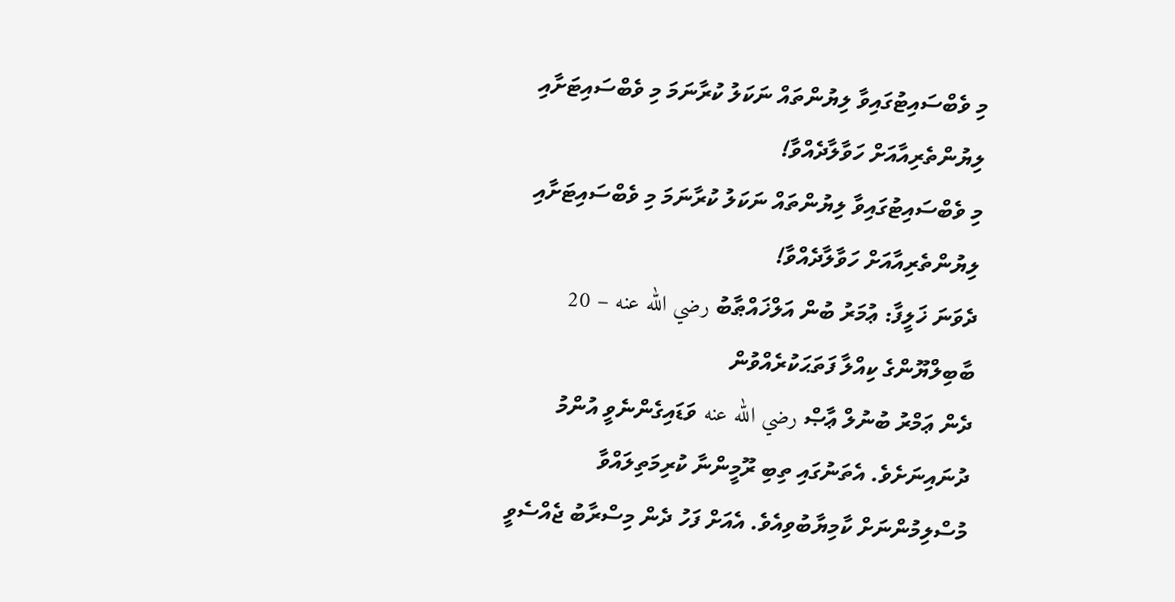މި ވެބްސައިޓުގައިވާ ލިޔުންތައް ނަކަލު ކުރާނަމަ މި ވެބްސައިޓަށާއި ލިޔުންތެރިއާއަށް ހަވާލާދެއްވާ!
މި ވެބްސައިޓުގައިވާ ލިޔުންތައް ނަކަލު ކުރާނަމަ މި ވެބްސައިޓަށާއި ލިޔުންތެރިއާއަށް ހަވާލާދެއްވާ!
ދެވަނަ ޚަލީފާ: ޢުމަރު ބުން އަލްޚައްޠާބު رضي الله عنه – 20
ބާބިލްޔޫންގެ ކިއްލާ ފަތަޙަކުރެއްވުން
ދެން ޢަމްރު ބުނުލް ޢާޞް رضي الله عنه ވަޑައިގެންނެވީ އުންމު ދުނައިނަށެވެ. އެތަނުގައި ތިބި ރޫމީންނާ ކުރިމަތިލައްވާ މުސްލިމުންނަށް ކާމިޔާބުވިއެވެ. އެއަށް ފަހު ދެން މިސްރާބު ޖެއްސެވީ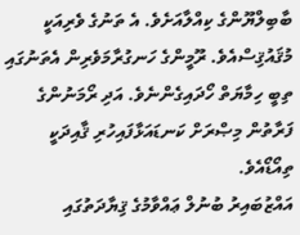ބާބިލްޔޫންގެ ކިއްލާއަށެވެ. އެ ތަނުގެ ވެރިއަކީ މުޤައުޤިސްއެވެ. ރޫމީންގެ ހަނގުރާމަވެރިން އެތަނުގައި ތިބީ ހިމާޔަތް ހޯދައިގެންނެވެ. އަދި ރޯމަނުންގެ ފަރާތުން މިޞްރަށް ކަނޑައަޅާފައިހުރި ޤާއިދަކީ ތިއޯޑޯއެވެ.
އައްޒުބައިރު ބުނުލް ޢައްވާމުގެ ޤިޔާދަތުގައި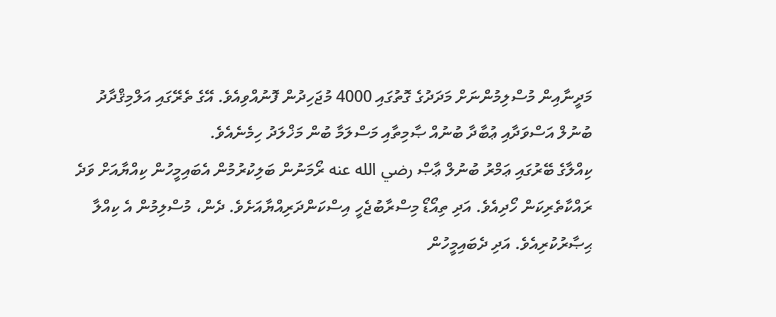މަދީނާއިން މުސްލިމުންނަށް މަދަދުގެ ގޮތުގައި 4000 މުޖަހިދުން ފޮނުއްވިއެވެ. އޭގެ ތެރޭގައި އަލްމިޤްދާދު ބުނުލް އަސްވަދާއި ޢުބާދާ ބުނުއް ޞާމިތާއި މަސްލަމާ ބުން މަޚްލަދު ހިމެނެއެވެ.
ކިއްލާގެ ބޭރުގައި ޢަމްރު ބުނުލް ޢާޞް رضي الله عنه ރޯމަނުން ބަލިކުރުމުން އެބައިމީހުން ކިއްޔާއަށް ވަދެ ރައްކާތެރިކަން ހޯދިއެވެ. އަދި ތިއޯޑޯ މިސްރާބުޖެހީ އިސްކަންދަރިއްޔާއަށެވެ. ދެން، މުސްލިމުން އެ ކިއްލާ ޙިޞާރުކުރިއެވެ. އަދި ދެބައިމީހުން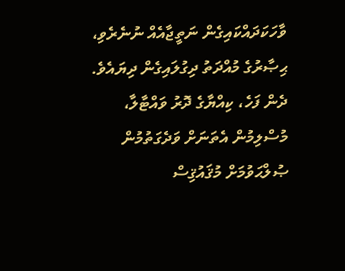ވާހަކަދައްކައިގެން ނަތީޖާއެއް ނުނެރެވި، ޙިޞާރުގެ މުއްދަތު ދިގުލައިގެން ދިޔައެވެ. ދެން ފަހެ، ކިއްޔާގެ ދޮރު ވައްޓާލާ، މުސްލިމުން އެތަނަށް ވަދެގަތުމުން ޞުލްޙަވުމަށް މުޤައުޤިސް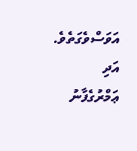އަވަސްވެގަތެވެ. އަދި ޢަމްރުގެފާނު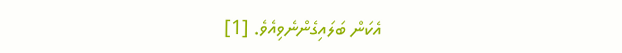އެކަން ބަލައިގެންނެވިއެވެ. [1]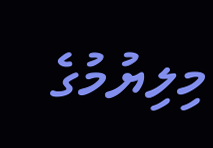މިލިޔުމުގެ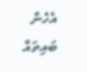އެހެން ބައިތައް